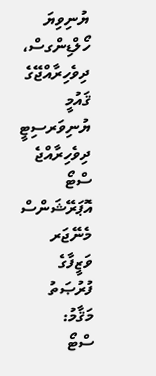ޔުނިވިޔަ ހޯލްޑިންގސް، ދިވެހިރާއްޖޭގެ ޤައުމީ ޔުނިވަރސިޓީ
ދިވެހިރާއްޖެ
ސްޓޯ އޮޕަރޭޝަންސް މެނޭޖަރ
ވަޒީފާގެ ފުރުޞަތު
މަޤާމު:
ސްޓޯ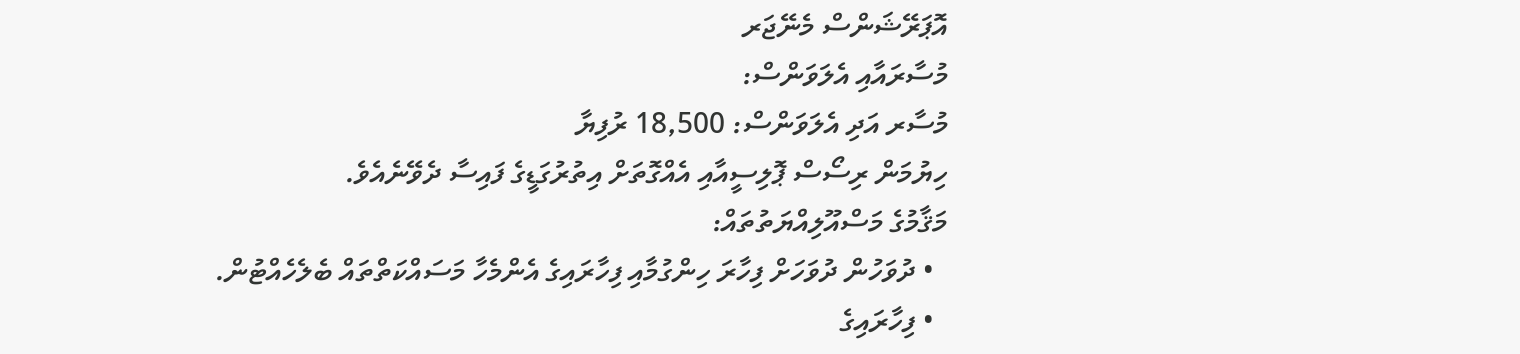އޮޕަރޭޝަންސް މެނޭޖަރ
މުސާރައާއި އެލަވަންސް:
މުސާރ އަދި އެލަވަންސް: 18,500 ރުފިޔާ
ހިޔުމަން ރިސޯސް ޕޮލިސީއާއި އެއްގޮތަށް އިތުރުގަޑީގެ ފައިސާ ދެވޭނެއެވެ.
މަޤާމުގެ މަސްއޫލިއްޔަތުތައް:
  • ދުވަހުން ދުވަހަށް ފިހާރަ ހިންގުމާއި ފިހާރައިގެ އެންމެހާ މަސައްކަތްތައް ބެލެހެއްޓުން.
  • ފިހާރައިގެ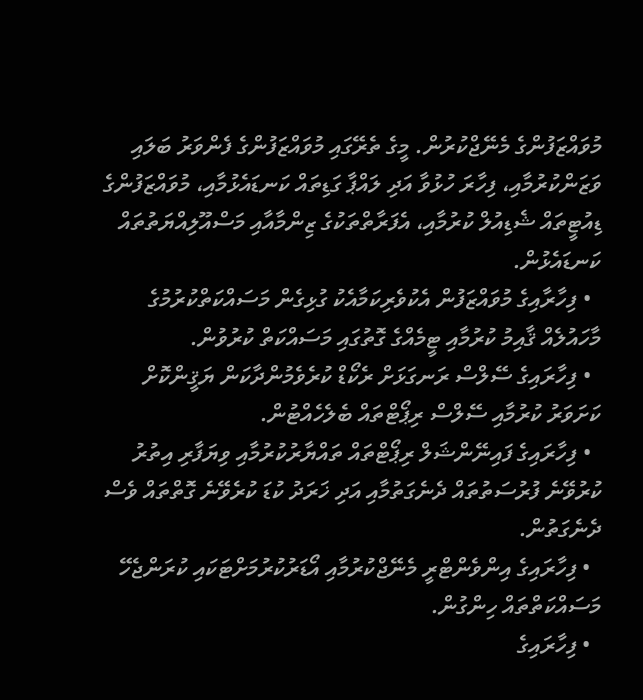މުވައްޒަފުންގެ މެނޭޖްކުރުން. މީގެ ތެރޭގައި މުވައްޒަފުންގެ ފެންވަރު ބަލައި ވަޒަންކުރުމާއި، ފިހާރަ ހުޅުވާ އަދި ލައްޕާ ގަޑިތައް ކަނޑައެޅުމާއި، މުވައްޒަފުންގެ ޑިއުޓީތައް ޝެޑިއުލް ކުރުމާއި، އެފަރާތްތަކުގެ ޒިންމާއާއި މަސްއޫލިއްޔަތުތައް ކަނޑައެޅުން.
  • ފިހާރާއިގެ މުވައްޒަފުން އެކުވެރިކަމާއެކު ގުޅިގެން މަސައްކަތްކުރުމުގެ މާހައުލެއް ޤާއިމު ކުރުމާއި ޓީމެއްގެ ގޮތުގައި މަސައްކަތް ކުރުވުން.
  • ފިހާރައިގެ ސޭލްސް ރަނގަޅަށް ރެކޯޑް ކުރެވެމުންދާކަން ޔަޤީންކޮށް ކަށަވަރު ކުރުމާއި ސޭލްސް ރިޕޯޓްތައް ބެލެހެއްޓުން.
  • ފިހާރައިގެ ފައިނޭންޝަލް ރިޕޯޓްތައް ތައްޔާރުކުރުމާއި ވިޔަފާރި އިތުރު ކުރުވޭނެ ފުރުސަތުތައް ދެނެގަތުމާއި އަދި ޚަރަދު ކުޑަ ކުރެވޭނެ ގޮތްތައް ވެސް ދެނެގަތުން.
  • ފިހާރައިގެ އިންވެންޓްރީ މެނޭޖްކުރުމާއި އޯޑަރުކުރުމަށްޓަކައި ކުރަންޖެހޭ މަސައްކަތްތައް ހިންގުން.
  • ފިހާރައިގެ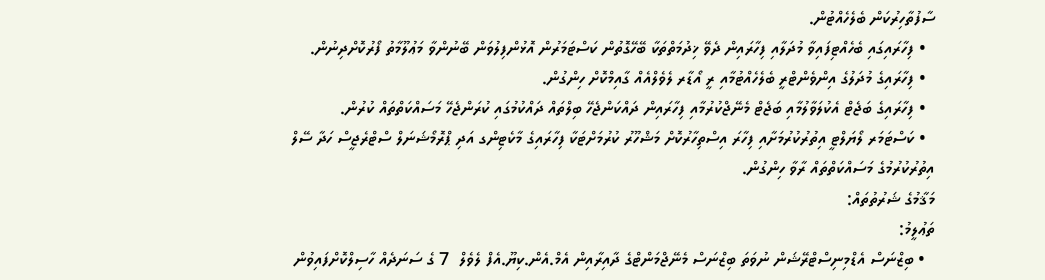ސާފުތާހިރުކަން ބެލެހެއްޓުން.
  • ފިހާރައިގައި ބެހެއްޓިފައިވާ މުދަލާއި ފިހާރައިން ދެވޭ ޚިދުމަތްތަކާ ބޭހޭގޮތުން ކަސްޓަމަރުން އޮޅުންފިލުވަން ބޭނުންވާ މަޢުލޫމާތު ފޯރުކޮށްދިނުން.
  • ފިހާރައިގެ މުދަލުގެ އިންވެންޓްރީ ބެލެހެއްޓުމާއި ރީ އޯޑާރ ލެވެލްއެއް ގާއިމްކޮށް ހިންގުން.
  • ފިހާރައިގެ ބަޖެޓް އެކުލަވާލުމާއި ބަޖެޓް މެނޭޖްކުރުމާއި ފިހާރައިން ދައްކަންޖެހޭ ބިލްތައް ދައްކުމުގައި ކުރަންޖެހޭ މަސައްކަތްތައް ކުރުން.
  • ކަސްޓަމަރ ލޯޔަލްޓީ އިތުރުކުރުމަށާއި ފިހާރަ އިސްތިހާރުކޮށް މަޝްހޫރު ކުރުމަށްޓަކާ ފިހާރައިގެ މާކެޓިންގ އަދި ޕްރޮމޯޝަނަލް ސްޓްރެޖީސް ހަދާ ސޭލް އިތުރުކުރުމުގެ މަސައްކަތްތައް ރާވާ ހިންގުން.
މަޤާމުގެ ޝަރުތުތައް:
ތަޢުލީމު:
  • ބިޒްނަސް އެޑްމިނިސްޓްރޭޝަން ނުވަތަ ބިޒްނަސް މެނޭޖްމަންޓްގެ ދާއިރާއިން އެމް.އެން.ކިޔޫ.އެފް ލެވެލް  7 ގެ ސަނަދެއް ހާސިލްކޮށްފައިވުން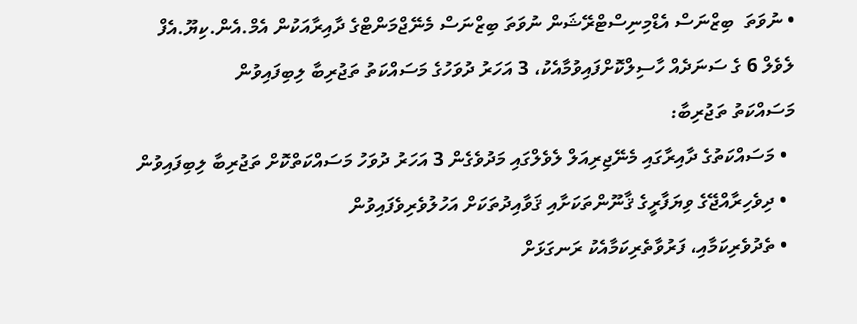• ނުވަތަ  ބިޒްނަސް އެޑްމިނިސްޓްރޭޝަން ނުވަތަ ބިޒްނަސް މެނޭޖްމަންޓްގެ ދާއިރާއަކުން އެމް.އެން.ކިޔޫ.އެފް ލެވެލް 6 ގެ ސަނަދެއް ހާސިލްކޮށްފައިވުމާއެކު، 3 އަހަރު ދުވަހުގެ މަސައްކަތު ތަޖުރިބާ ލިބިފައިވުން
މަސައްކަތު ތަޖުރިބާ:
  • މަސައްކަތުގެ ދާއިރާގައި މެނޭޖިރިއަލް ލެވެލްގައި މަދުވެގެން 3 އަހަރު ދުވަހު މަސައްކަތްކޮށް ތަޖުރިބާ ލިބިފައިވުން
  • ދިވެހިރާއްޖޭގެ ވިޔަފާރީގެ ޤާނޫންތަކަށާއި ޤަވާއިދުތަކަށް އަހުލުވެރިވެފައިވުން
  • ތެދުވެރިކަމާއި، ފަރުވާތެރިކަމާއެކު ރަނގަޅަށް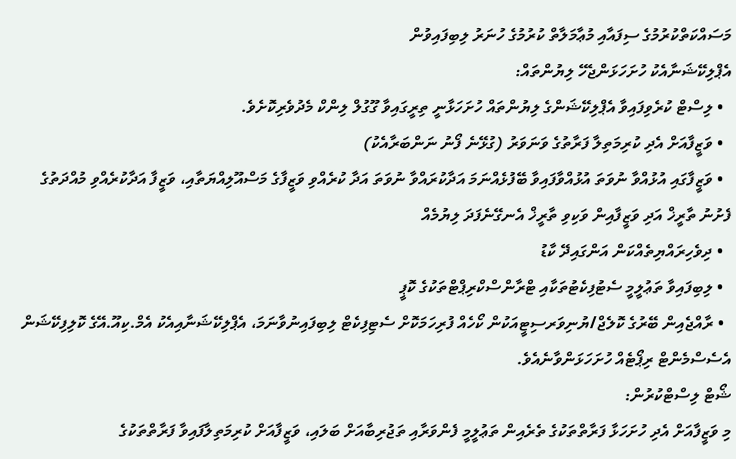މަސައްކަތްކުރުމުގެ ސިފައާއި މުޢާމަލާތް ކުރުމުގެ ހުނަރު ލިބިފައިވުން
އެޕްލިކޭޝަނާއެކު ހުށަހަޅަންޖެހޭ ލިޔުންތައް:
  • ލިސްޓް ކުރެވިފައިވާ އެޕްލިކޭޝަންގެ ލިޔުންތައް ހުށަހަޅާނީ ތިރީގައިވާ ގޫގުލް ލިންކް މެދުވެރިކޮށެވެ.
  • ވަޒީފާއަށް އެދި ކުރިމަތިލާ ފަރާތުގެ ވަނަވަރު (ގުޅޭނެ ފޯނު ނަންބަރާއެކު)
  • ވަޒީފާގައި އުޅުއްވާ ނުވަތަ އުޅުއްވާފައިވާ ބޭފުޅެއްނަމަ އަދާކުރައްވާ ނުވަތަ އަދާ ކުރެއްވި ވަޒީފާގެ މަސްއޫލިއްޔަތާއި، ވަޒީފާ އަދާކުރެއްވި މުއްދަތުގެ ފެށުނު ތާރީޚް އަދި ވަޒީފާއިން ވަކިވި ތާރީޚް އެނގޭނެފަދަ ލިޔުމެއް
  • ދިވެހިރައްޔިތެއްކަން އަންގައިދޭ ކާޑު
  • ލިބިފައިވާ ތަޢުލީމީ ސެޓުފިކެޓުތަކާއި ޓްރާންސްކްރިޕްޓްތަކުގެ ކޮޕީ
  • ރާއްޖެއިން ބޭރުގެ ކޮލެޖް/ޔުނިވަރސިޓީއަކުން ކޯހެއް ފުރިހަމަކޮށް ސެޓިފިކެޓް ލިބިފައިނުވާނަމަ، އެޕްލިކޭޝަނާއިއެކު އެމް.ކިއޫ.އޭގެ ކޮލިފިކޭޝަން  އެސެސްމެންޓް ރިޕޯޓެއް ހުށަހަޅަންވާނެއެވެ.
ޝޯޓް ލިސްޓްކުރުން:
މި ވަޒީފާއަށް އެދި ހުށަހަޅާ ފަރާތްތަކުގެ ތެރެއިން ތަޢުލީމީ ފެންވަރާއި ތަޖުރިބާއަށް ބަލައި، ވަޒީފާއަށް ކުރިމަތިލާފައިވާ ފަރާތްތަކުގެ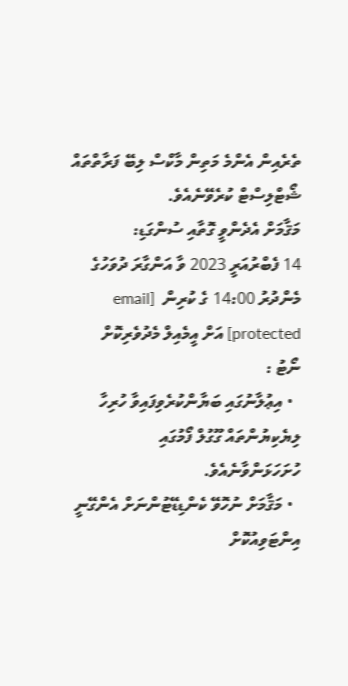ތެރެއިން އެންމެ މަތިން މާކްސް ލިބޭ ފަރާތްތައް ޝޯޓްލިސްޓް ކުރެވޭނެއެވެ.
މަޤާމަށް އެދެންވީ ގޮތާއި ސުންގަޑި:
14 ފެބްރުއަރީ 2023 ވާ އަންގާރަ ދުވަހުގެ މެންދުރު 14:00 ގެ ކުރިން  [email protected] އަށް އީމެއިލް މެދުވެރިކޮށް
ނޯޓު :
  • އިޢުލާނުގައި ބަޔާންކުރެވިފައިވާ ހުރިހާ ލިޔެކިޔުންތައް ގޫގުލް ފޯމުގައި ހުށަހަޅަންވާނެއެވެ.
  • މަޤާމަށް ނުހޮވޭ ކެންޑިޑޭޓުންނަށް އެންގޭނީ އިންޓަވިއުކޮށް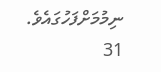ނިމުމަށްފަހުގައެވެ.
31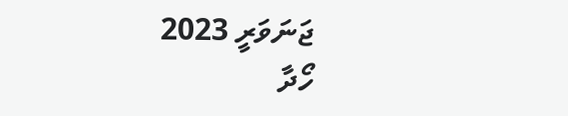ޖަނަވަރީ 2023
ހޯދާ